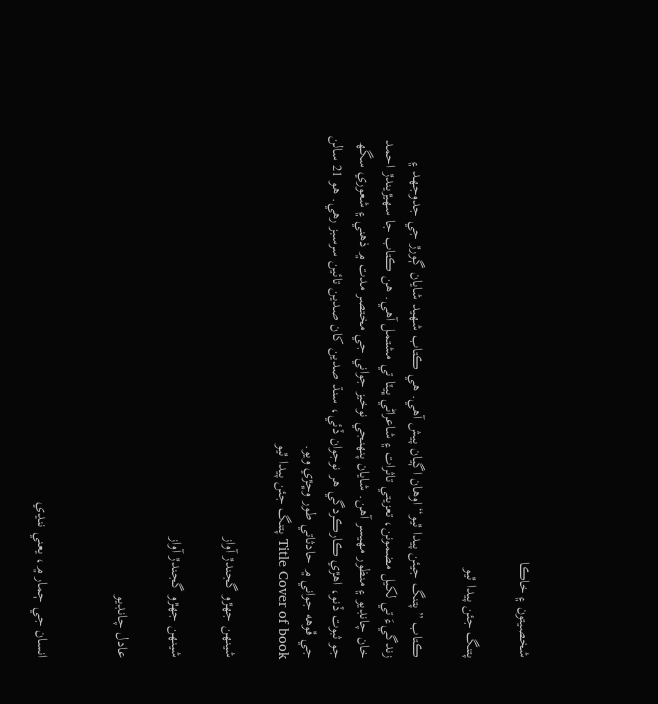شخصيتون ۽ خاڪا

پتنگ جئن پيدا ٿيو

ڪتاب ”پتنگ جيئن پيدا ٿيو“ اوهان اڳيان پيش آهي. هي ڪتاب شهيد شايان ڳورڙ جي جدوجهد ۽ زندگيءَ تي لکيل مضمونن، تعزيتي تاثرات ۽ شاعراڻي ڀيٽا تي مشتمل آهي. هن ڪتاب جا سهيڙيندڙ احمد خان چانڊيو ۽ منظور مهيسر آهن. شايان پنھنجي نوخيز جواني جي مختصر مدت ۾ ذھني ۽ شعوري سگھ جو ثبوت ڏنو، اھڙي ڪارڪردگي ھر نوجوان ڏئي، سنڌ صدين کان صدين تائين سرسبز رھي. هو 21 سالن جي ڦوهه جواني ۾ حادثاتي طور وڇڙي ويو.
Title Cover of book پتنگ جئن پيدا ٿيو

شينهن جهڙو گجندڙ آواز

شينهن جهڙو گجندڙ آواز

عادل چانڊيو


انسان جي ڄمار ۾، يعني ننڍي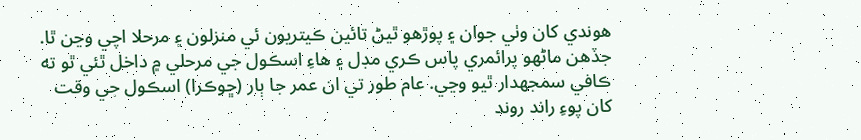هوندي کان وٺي جوان ۽ پوڙهو ٿيڻ تائين ڪيتريون ئي منزلون ۽ مرحلا اچي وڃن ٿا. جڏهن ماڻهو پرائمري پاس ڪري مڊل ۽ هاءِ اسڪول جي مرحلي ۾ داخل ٿئي ٿو ته ڪافي سمجهدار ٿيو وڃي. عام طور تي ان عمر جا ٻار (ڇوڪرا) اسڪول جي وقت کان پوءِ راند روند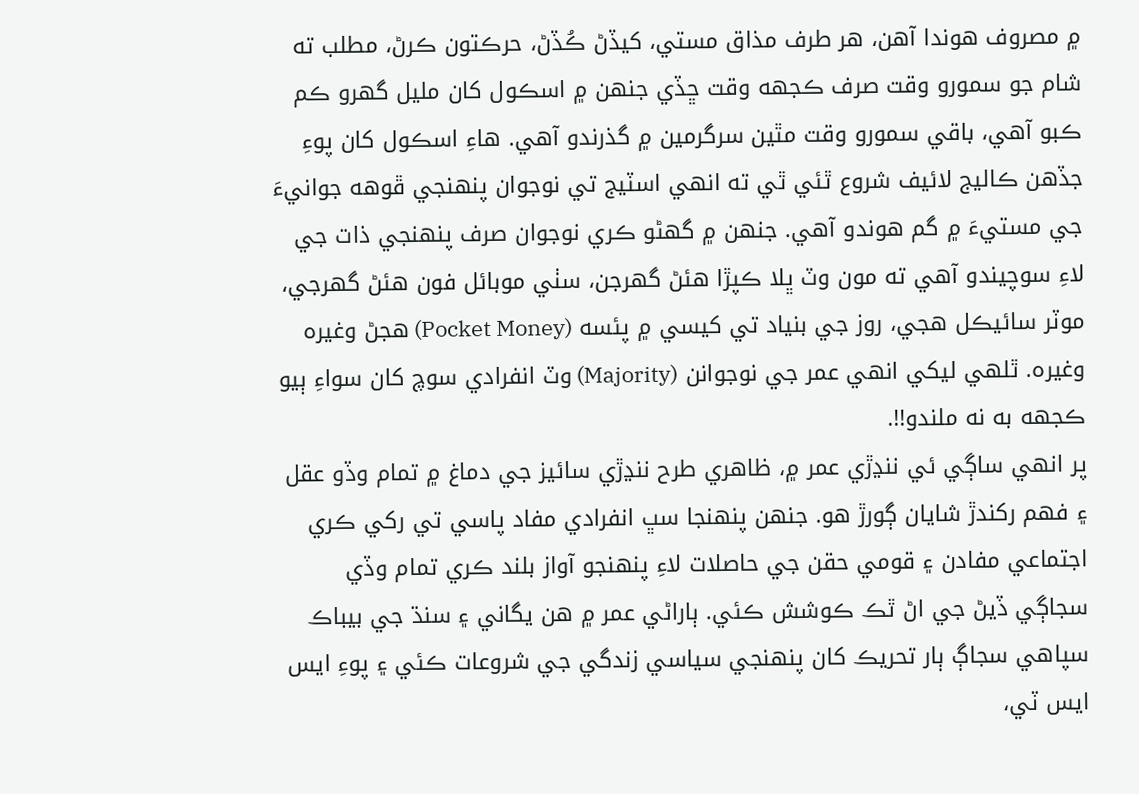۾ مصروف هوندا آهن، هر طرف مذاق مستي، کيڏڻ ڪُڏڻ، حرڪتون ڪرڻ، مطلب ته شام جو سمورو وقت صرف ڪجهه وقت ڇڏي جنهن ۾ اسڪول کان مليل گهرو ڪم ڪبو آهي، باقي سمورو وقت مٿين سرگرمين ۾ گذرندو آهي. هاءِ اسڪول کان پوءِ جڏهن ڪاليج لائيف شروع ٿئي ٿي ته انهي اسٽيج تي نوجوان پنهنجي ڦوهه جوانيءَ جي مستيءَ ۾ گم هوندو آهي. جنهن ۾ گهڻو ڪري نوجوان صرف پنهنجي ذات جي لاءِ سوچيندو آهي ته مون وٽ ڀلا ڪپڙا هئڻ گهرجن، سٺي موبائل فون هئڻ گهرجي، موٽر سائيڪل هجي، روز جي بنياد تي کيسي ۾ پئسه (Pocket Money) هجڻ وغيره وغيره. ٿلهي ليکي انهي عمر جي نوجوانن (Majority) وٽ انفرادي سوچ کان سواءِ ٻيو ڪجهه به نه ملندو!!.
پر انهي ساڳي ئي ننڍڙي عمر ۾، ظاهري طرح ننڍڙي سائيز جي دماغ ۾ تمام وڏو عقل ۽ فهم رکندڙ شايان ڳورڙ هو. جنهن پنهنجا سڀ انفرادي مفاد پاسي تي رکي ڪري اجتماعي مفادن ۽ قومي حقن جي حاصلات لاءِ پنهنجو آواز بلند ڪري تمام وڏي سجاڳي ڏيڻ جي اڻ ٿڪ ڪوشش ڪئي. ٻاراڻي عمر ۾ هن يگاني ۽ سنڌ جي بيباڪ سپاهي سجاڳ ٻار تحريڪ کان پنهنجي سياسي زندگي جي شروعات ڪئي ۽ پوءِ ايس ايس ٽي،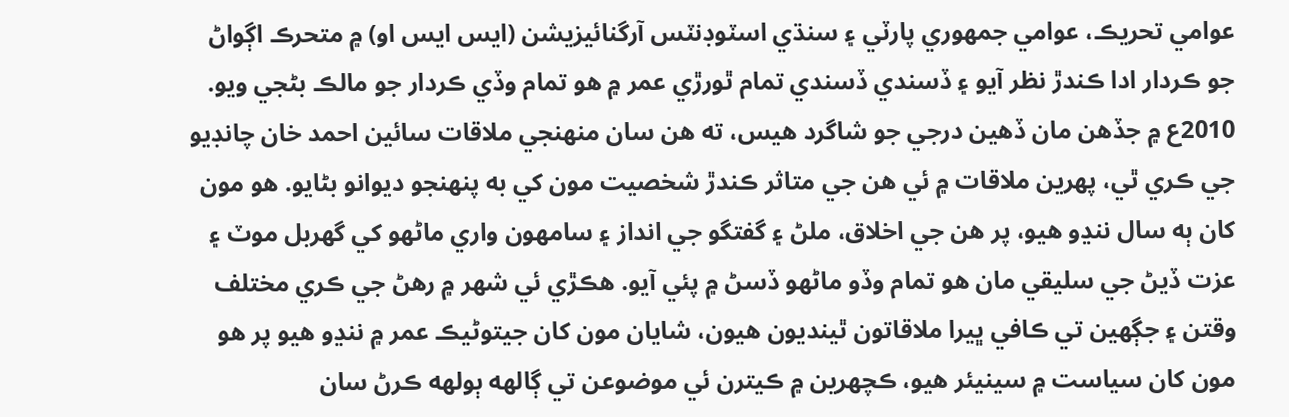عوامي تحريڪ، عوامي جمهوري پارٽي ۽ سنڌي اسٽوڊنٽس آرگنائيزيشن (ايس ايس او) ۾ متحرڪ اڳواڻ جو ڪردار ادا ڪندڙ نظر آيو ۽ ڏسندي ڏسندي تمام ٿورڙي عمر ۾ هو تمام وڏي ڪردار جو مالڪ بڻجي ويو.
2010ع ۾ جڏهن مان ڏهين درجي جو شاگرد هيس، ته هن سان منهنجي ملاقات سائين احمد خان چانڊيو جي ڪري ٿي، پهرين ملاقات ۾ ئي هن جي متاثر ڪندڙ شخصيت مون کي به پنهنجو ديوانو بڻايو. هو مون کان ٻه سال ننڍو هيو، پر هن جي اخلاق، ملڻ ۽ گفتگو جي انداز ۽ سامهون واري ماڻهو کي گهربل موٽ ۽ عزت ڏيڻ جي سليقي مان هو تمام وڏو ماڻهو ڏسڻ ۾ پئي آيو. هڪڙي ئي شهر ۾ رهڻ جي ڪري مختلف وقتن ۽ جڳهين تي ڪافي ڀيرا ملاقاتون ٿينديون هيون، شايان مون کان جيتوڻيڪ عمر ۾ ننڍو هيو پر هو مون کان سياست ۾ سينيئر هيو، ڪچهرين ۾ ڪيترن ئي موضوعن تي ڳالهه ٻولهه ڪرڻ سان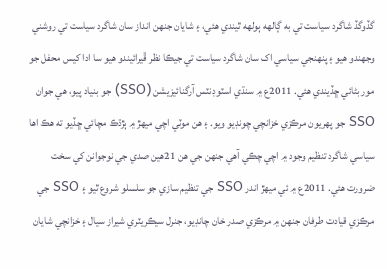گڏوگڏ شاگرد سياست تي به ڳالهه ٻولهه ٿيندي هئي، ۽ شايان جنهن انداز سان شاگرد سياست تي روشني وجهندو هيو ۽ پنهنجي سياسي اک سان شاگرد سياست تي جيڪا نظر ڦيرائيندو هيو سا ادا کيس محفل جو مور بڻائي ڇڏيندي هئي. 2011ع ۾ سنڌي اسٽوڊنٽس آرگنائيزيشن (SSO) جو بنياد پيو، هي جوان SSO جو پهريون مرڪزي خزانچي چونڊيو ويو. ۽ هن موٽي اچي ميهڙ ۾ ٻڙڌڪ مچائي ڇڏيو ته هڪ اها سياسي شاگرد تنظيم وجود ۾ اچي چڪي آهي جنهن جي هن 21هين صدي جي نوجوانن کي سخت ضرورت هئي. 2011ع ۾ ئي ميهڙ اندر SSO جي تنظيم سازي جو سلسلو شروع ٿيو ۽ SSO جي مرڪزي قيادت طرفان جنهن ۾ مرڪزي صدر خان چانڊيو، جنرل سيڪريٽري شيراز سيال ۽ خزانچي شايان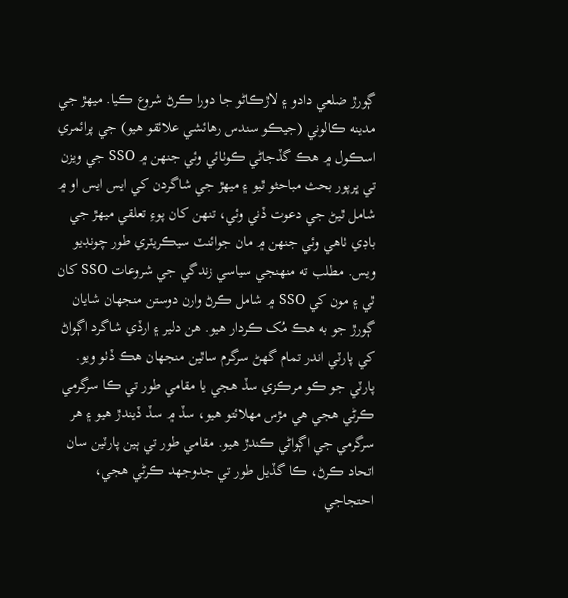ڳورڙ ضلعي دادو ۽ لاڙڪاڻو جا دورا ڪرڻ شروع ڪيا. ميهڙ جي مدينه ڪالوني (جيڪو سندس رهائشي علائقو هيو) جي پرائمري اسڪول ۾ هڪ گڏجاڻي ڪوٺائي وئي جنهن ۾ SSO جي ويزن تي ڀرپور بحث مباحثو ٿيو ۽ ميهڙ جي شاگردن کي ايس ايس او ۾ شامل ٿيڻ جي دعوت ڏني وئي، تنهن کان پوءِ تعلقي ميهڙ جي باڊي ٺاهي وئي جنهن ۾ مان جوائنٽ سيڪريٽري طور چونڊيو ويس. مطلب ته منهنجي سياسي زندگي جي شروعات SSO کان ٿي ۽ مون کي SSO ۾ شامل ڪرڻ وارن دوستن منجهان شايان ڳورڙ جو به هڪ مُک ڪردار هيو. هن دلير ۽ ارڏي شاگرد اڳواڻ کي پارٽي اندر تمام گهڻ سرگرم ساٿين منجهان هڪ ڏٺو ويو. پارٽي جو ڪو مرڪزي سڏ هجي يا مقامي طور تي ڪا سرگرمي ڪرڻي هجي هي مڙس مهلائتو هيو، سڏ ۾ سڏ ڏيندڙ هيو ۽ هر سرگرمي جي اڳواڻي ڪندڙ هيو. مقامي طور تي ٻين پارٽين سان اتحاد ڪرڻ، ڪا گڏيل طور تي جدوجهد ڪرڻي هجي، احتجاجي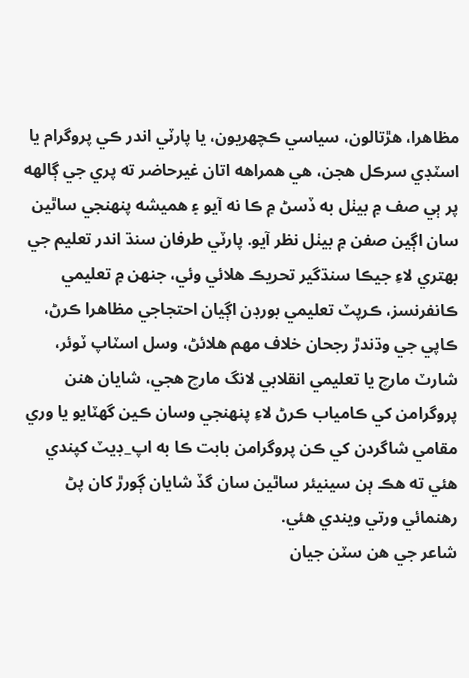مظاهرا، هڙتالون، سياسي ڪچهريون، يا پارٽي اندر ڪي پروگرام يا اسٽڊي سرڪل هجن، هي همراهه اتان غيرحاضر ته پري جي ڳالهه پر ٻي صف ۾ بيٺل به ڏسڻ ۾ ڪا نه آيو ۽ هميشه پنهنجي ساٿين سان اڳين صفن ۾ بيٺل نظر آيو. پارٽي طرفان سنڌ اندر تعليم جي بهتري لاءِ جيڪا سنڌگير تحريڪ هلائي وئي، جنهن ۾ تعليمي ڪانفرنسز، ڪرپٽ تعليمي بورڊن اڳيان احتجاجي مظاهرا ڪرڻ، ڪاپي جي وڌندڙ رجحان خلاف مهم هلائڻ، وسل اسٽاپ ٽوئر، شارٽ مارچ يا تعليمي انقلابي لانگ مارچ هجي، شايان هنن پروگرامن کي ڪامياب ڪرڻ لاءِ پنهنجي وسان ڪين گهٽايو يا وري مقامي شاگردن کي ڪن پروگرامن بابت ڪا به اپ_ڊيٽ کپندي هئي ته هڪ ٻن سينيئر ساٿين سان گڏ شايان ڳورڙ کان پڻ رهنمائي ورتي ويندي هئي.
شاعر جي هن سٽن جيان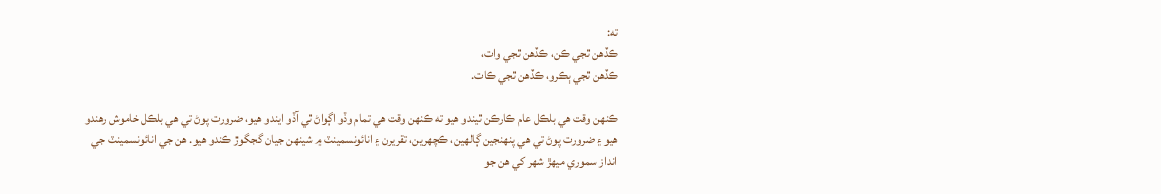ته:
ڪڏهن ٿجي ڪن، ڪڏهن ٿجي وات،
ڪڏهن ٿجي ٻڪرو، ڪڏهن ٿجي ڪات.

ڪنهن وقت هي بلڪل عام ڪارڪن ٿيندو هيو ته ڪنهن وقت هي تمام وڏو اڳواڻ ٿي آڏو ايندو هيو، ضرورت پوڻ تي هي بلڪل خاموش رهندو هيو ۽ ضرورت پوڻ تي هي پنهنجين ڳالهين، ڪچهرين، تقريرن ۽ انائونسمينٽ ۾ شينهن جيان گجگوڙ ڪندو هيو. هن جي انائونسمينٽ جي انداز سموري ميهڙ شهر کي هن جو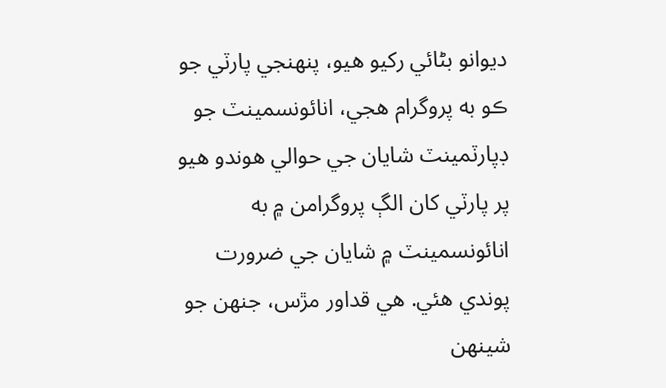ديوانو بڻائي رکيو هيو، پنهنجي پارٽي جو ڪو به پروگرام هجي، انائونسمينٽ جو ڊپارٽمينٽ شايان جي حوالي هوندو هيو پر پارٽي کان الڳ پروگرامن ۾ به انائونسمينٽ ۾ شايان جي ضرورت پوندي هئي. هي قداور مڙس، جنهن جو شينهن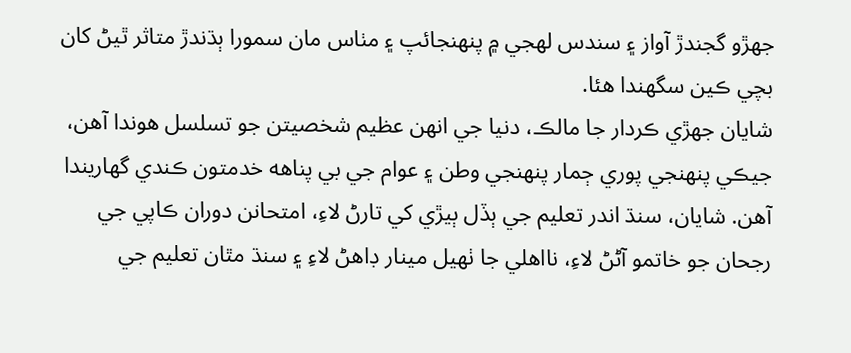جهڙو گجندڙ آواز ۽ سندس لهجي ۾ پنهنجائپ ۽ مٺاس مان سمورا ٻڌندڙ متاثر ٿيڻ کان بچي ڪين سگهندا هئا.
شايان جهڙي ڪردار جا مالڪ، دنيا جي انهن عظيم شخصيتن جو تسلسل هوندا آهن، جيڪي پنهنجي پوري ڄمار پنهنجي وطن ۽ عوام جي بي پناهه خدمتون ڪندي گهاريندا آهن. شايان، سنڌ اندر تعليم جي ٻڏل ٻيڙي کي تارڻ لاءِ، امتحانن دوران ڪاپي جي رجحان جو خاتمو آڻڻ لاءِ، نااهلي جا ٺهيل مينار ڊاهڻ لاءِ ۽ سنڌ مٿان تعليم جي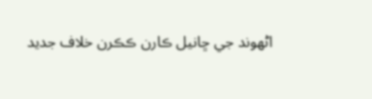اڻهوند جي ڇانيل ڪارن ڪڪرن خلاف جديد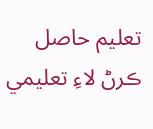تعليم حاصل ڪرڻ لاءِ تعليمي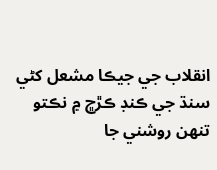انقلاب جي جيڪا مشعل کڻي سنڌ جي ڪنڊ ڪڙڇ ۾ نڪتو تنهن روشني جا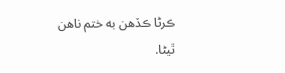ڪرڻا ڪڏهن به ختم ناهن ٿيڻا.